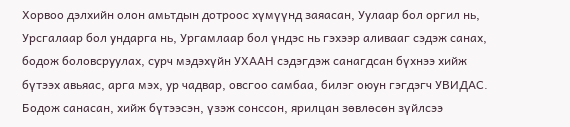Хорвоо дэлхийн олон амьтдын дотроос хүмүүнд заяасан, Уулаар бол оргил нь, Урсгалаар бол ундарга нь, Ургамлаар бол үндэс нь гэхээр аливааг сэдэж санах, бодож боловсруулах, сурч мэдэхүйн УХААН сэдэгдэж санагдсан бүхнээ хийж бүтээх авьяас, арга мэх, ур чадвар, овсгоо самбаа, билэг оюун гэгдэгч УВИДАС. Бодож санасан, хийж бүтээсэн, үзэж сонссон, ярилцан зөвлөсөн зүйлсээ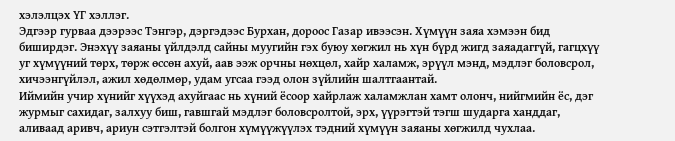хэлэлцэх ҮГ хэллэг.
Эдгээр гурваа дээрээс Тэнгэр, дэргэдээс Бурхан, дороос Газар ивээсэн. Хүмүүн заяа хэмээн бид биширдэг. Энэхүү заяаны үйлдэлд сайны муугийн гэх буюу хөгжил нь хүн бүрд жигд заяадаггүй, гагцхүү уг хүмүүний төрх, төрж өссөн ахуй, аав ээж орчны нөхцөл, хайр халамж, эрүүл мэнд, мэдлэг боловсрол, хичээнгүйлэл, ажил хөдөлмөр, удам угсаа гээд олон зүйлийн шалтгаантай.
Иймийн учир хүнийг хүүхэд ахуйгаас нь хүний ёсоор хайрлаж халамжлан хамт олонч, нийгмийн ёс, дэг журмыг сахидаг, залхуу биш, гавшгай мэдлэг боловсролтой, эрх, үүрэгтэй тэгш шударга ханддаг, аливаад аривч, ариун сэтгэлтэй болгон хүмүүжүүлэх тэдний хүмүүн заяаны хөгжилд чухлаа.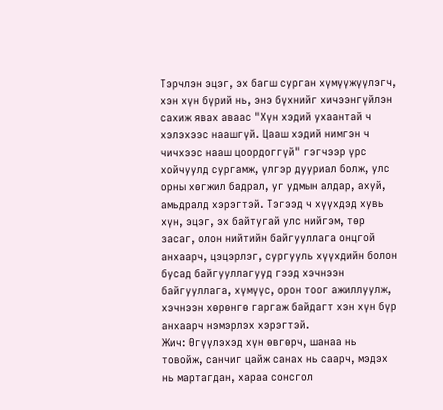Тэрчлэн эцэг, эх багш сурган хүмүүжүүлэгч, хэн хүн бүрий нь, энэ бүхнийг хичээнгүйлэн сахиж явах аваас "Хүн хэдий ухаантай ч хэлэхээс наашгүй. Цааш хэдий нимгэн ч чичхээс нааш цоордоггүй" гэгчээр үрс хойчуулд сургамж, үлгэр дууриал болж, улс орны хөгжил бадрал, уг удмын алдар, ахуй, амьдралд хэрэгтэй. Тэгээд ч хүүхдэд хувь хүн, эцэг, эх байтугай улс нийгэм, төр засаг, олон нийтийн байгууллага онцгой анхаарч, цэцэрлэг, сургууль хүүхдийн болон бусад байгууллагууд гээд хэчнээн байгууллага, хүмүүс, орон тоог ажиллуулж, хэчнээн хөрөнгө гаргаж байдагт хэн хүн бүр анхаарч нэмэрлэх хэрэгтэй.
Жич: Өгүүлэхэд хүн өвгөрч, шанаа нь товойж, санчиг цайж санах нь саарч, мэдэх нь мартагдан, хараа сонсгол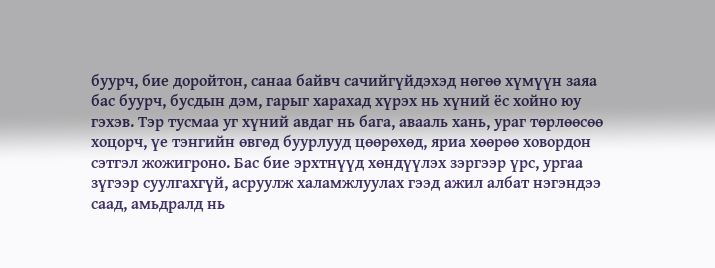буурч, бие доройтон, санаа байвч сачийгүйдэхэд нөгөө хүмүүн заяа бас буурч, бусдын дэм, гарыг харахад хүрэх нь хүний ёс хойно юу гэхэв. Тэр тусмаа уг хүний авдаг нь бага, авааль хань, ураг төрлөөсөө хоцорч, үе тэнгийн өвгөд буурлууд цөөрөхөд, яриа хөөрөө ховордон сэтгэл жожигроно. Бас бие эрхтнүүд хөндүүлэх зэргээр үрс, ургаа зүгээр суулгахгүй, асруулж халамжлуулах гээд ажил албат нэгэндээ саад, амьдралд нь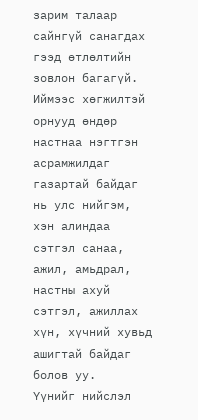зарим талаар сайнгүй санагдах гээд өтлөлтийн зовлон багагүй.
Иймээс хөгжилтэй орнууд өндөр настнаа нэгтгэн асрамжилдаг газартай байдаг нь улс нийгэм, хэн алиндаа сэтгэл санаа, ажил, амьдрал, настны ахуй сэтгэл, ажиллах хүн, хүчний хувьд ашигтай байдаг болов уу.
Үүнийг нийслэл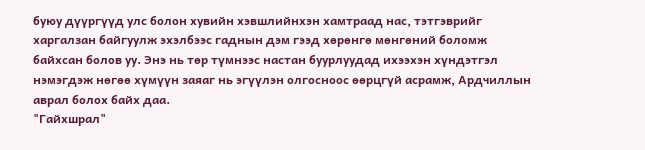буюу дүүргүүд улс болон хувийн хэвшлийнхэн хамтраад нас, тэтгэврийг харгалзан байгуулж эхэлбээс гаднын дэм гээд хөрөнгө мөнгөний боломж байхсан болов уу. Энэ нь төр түмнээс настан буурлуудад ихээхэн хүндэтгэл нэмэгдэж нөгөө хүмүүн заяаг нь эгүүлэн олгосноос өөрцгүй асрамж, Ардчиллын аврал болох байх даа.
"Гайхшрал"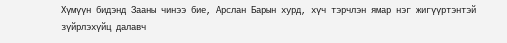Хүмүүн бидэнд Зааны чинээ бие, Арслан Барын хурд, хүч тэрчлэн ямар нэг жигүүртэнтэй зүйрлэхүйц далавч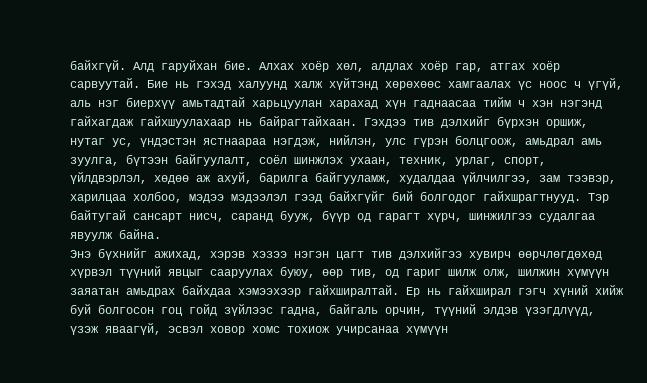байхгүй. Алд гаруйхан бие. Алхах хоёр хөл, алдлах хоёр гар, атгах хоёр сарвуутай. Бие нь гэхэд халуунд халж хүйтэнд хөрөхөөс хамгаалах үс ноос ч үгүй, аль нэг биерхүү амьтадтай харьцуулан харахад хүн гаднаасаа тийм ч хэн нэгэнд гайхагдаж гайхшуулахаар нь байрагтайхаан. Гэхдээ тив дэлхийг бүрхэн оршиж, нутаг ус, үндэстэн ястнаараа нэгдэж, нийлэн, улс гүрэн болцгоож, амьдрал амь зуулга, бүтээн байгуулалт, соёл шинжлэх ухаан, техник, урлаг, спорт, үйлдвэрлэл, хөдөө аж ахуй, барилга байгууламж, худалдаа үйлчилгээ, зам тээвэр, харилцаа холбоо, мэдээ мэдээлэл гээд байхгүйг бий болгодог гайхшрагтнууд. Тэр байтугай сансарт нисч, саранд бууж, бүүр од гарагт хүрч, шинжилгээ судалгаа явуулж байна.
Энэ бүхнийг ажихад, хэрэв хэзээ нэгэн цагт тив дэлхийгээ хувирч өөрчлөгдөхөд хүрвэл түүний явцыг сааруулах буюу, өөр тив, од гариг шилж олж, шилжин хүмүүн заяатан амьдрах байхдаа хэмээхээр гайхширалтай. Ер нь гайхширал гэгч хүний хийж буй болгосон гоц гойд зүйлээс гадна, байгаль орчин, түүний элдэв үзэгдлүүд, үзэж яваагүй, эсвэл ховор хомс тохиож учирсанаа хүмүүн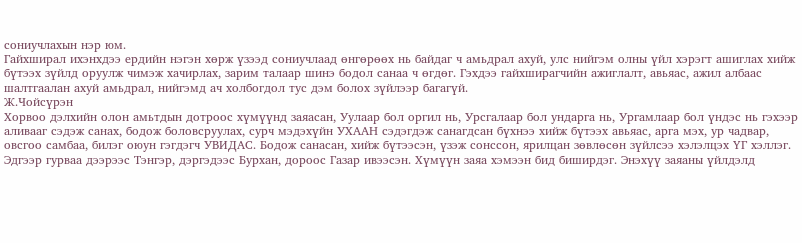сониучлахын нэр юм.
Гайхширал ихэнхдээ ердийн нэгэн хөрж үзээд сониучлаад өнгөрөөх нь байдаг ч амьдрал ахуй, улс нийгэм олны үйл хэрэгт ашиглах хийж бүтээх зүйлд оруулж чимэж хачирлах, зарим талаар шинэ бодол санаа ч өгдөг. Гэхдээ гайхширагчийн ажиглалт, авьяас, ажил албаас шалтгаалан ахуй амьдрал, нийгэмд ач холбогдол тус дэм болох зүйлээр багагүй.
Ж.Чойсүрэн
Хорвоо дэлхийн олон амьтдын дотроос хүмүүнд заяасан, Уулаар бол оргил нь, Урсгалаар бол ундарга нь, Ургамлаар бол үндэс нь гэхээр аливааг сэдэж санах, бодож боловсруулах, сурч мэдэхүйн УХААН сэдэгдэж санагдсан бүхнээ хийж бүтээх авьяас, арга мэх, ур чадвар, овсгоо самбаа, билэг оюун гэгдэгч УВИДАС. Бодож санасан, хийж бүтээсэн, үзэж сонссон, ярилцан зөвлөсөн зүйлсээ хэлэлцэх ҮГ хэллэг.
Эдгээр гурваа дээрээс Тэнгэр, дэргэдээс Бурхан, дороос Газар ивээсэн. Хүмүүн заяа хэмээн бид биширдэг. Энэхүү заяаны үйлдэлд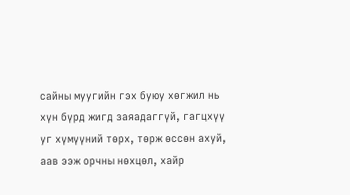сайны муугийн гэх буюу хөгжил нь хүн бүрд жигд заяадаггүй, гагцхүү уг хүмүүний төрх, төрж өссөн ахуй, аав ээж орчны нөхцөл, хайр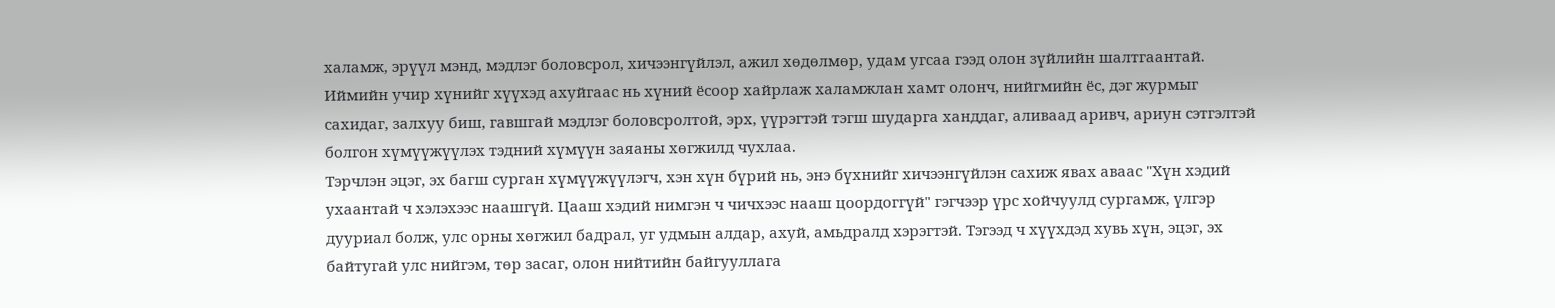халамж, эрүүл мэнд, мэдлэг боловсрол, хичээнгүйлэл, ажил хөдөлмөр, удам угсаа гээд олон зүйлийн шалтгаантай.
Иймийн учир хүнийг хүүхэд ахуйгаас нь хүний ёсоор хайрлаж халамжлан хамт олонч, нийгмийн ёс, дэг журмыг сахидаг, залхуу биш, гавшгай мэдлэг боловсролтой, эрх, үүрэгтэй тэгш шударга ханддаг, аливаад аривч, ариун сэтгэлтэй болгон хүмүүжүүлэх тэдний хүмүүн заяаны хөгжилд чухлаа.
Тэрчлэн эцэг, эх багш сурган хүмүүжүүлэгч, хэн хүн бүрий нь, энэ бүхнийг хичээнгүйлэн сахиж явах аваас "Хүн хэдий ухаантай ч хэлэхээс наашгүй. Цааш хэдий нимгэн ч чичхээс нааш цоордоггүй" гэгчээр үрс хойчуулд сургамж, үлгэр дууриал болж, улс орны хөгжил бадрал, уг удмын алдар, ахуй, амьдралд хэрэгтэй. Тэгээд ч хүүхдэд хувь хүн, эцэг, эх байтугай улс нийгэм, төр засаг, олон нийтийн байгууллага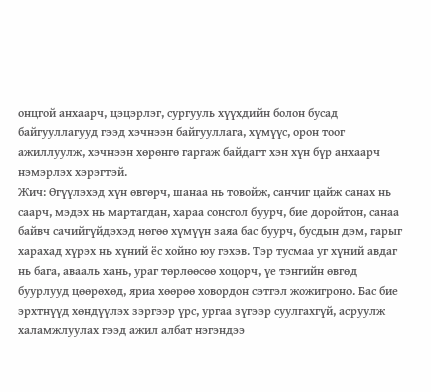онцгой анхаарч, цэцэрлэг, сургууль хүүхдийн болон бусад байгууллагууд гээд хэчнээн байгууллага, хүмүүс, орон тоог ажиллуулж, хэчнээн хөрөнгө гаргаж байдагт хэн хүн бүр анхаарч нэмэрлэх хэрэгтэй.
Жич: Өгүүлэхэд хүн өвгөрч, шанаа нь товойж, санчиг цайж санах нь саарч, мэдэх нь мартагдан, хараа сонсгол буурч, бие доройтон, санаа байвч сачийгүйдэхэд нөгөө хүмүүн заяа бас буурч, бусдын дэм, гарыг харахад хүрэх нь хүний ёс хойно юу гэхэв. Тэр тусмаа уг хүний авдаг нь бага, авааль хань, ураг төрлөөсөө хоцорч, үе тэнгийн өвгөд буурлууд цөөрөхөд, яриа хөөрөө ховордон сэтгэл жожигроно. Бас бие эрхтнүүд хөндүүлэх зэргээр үрс, ургаа зүгээр суулгахгүй, асруулж халамжлуулах гээд ажил албат нэгэндээ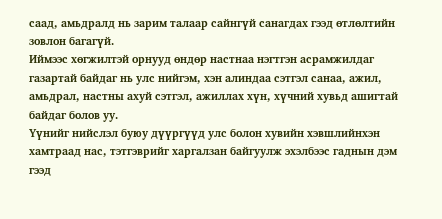саад, амьдралд нь зарим талаар сайнгүй санагдах гээд өтлөлтийн зовлон багагүй.
Иймээс хөгжилтэй орнууд өндөр настнаа нэгтгэн асрамжилдаг газартай байдаг нь улс нийгэм, хэн алиндаа сэтгэл санаа, ажил, амьдрал, настны ахуй сэтгэл, ажиллах хүн, хүчний хувьд ашигтай байдаг болов уу.
Үүнийг нийслэл буюу дүүргүүд улс болон хувийн хэвшлийнхэн хамтраад нас, тэтгэврийг харгалзан байгуулж эхэлбээс гаднын дэм гээд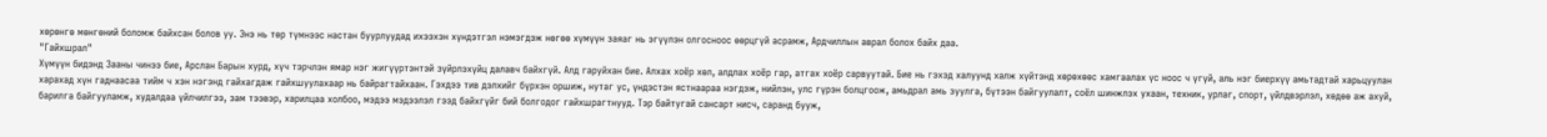хөрөнгө мөнгөний боломж байхсан болов уу. Энэ нь төр түмнээс настан буурлуудад ихээхэн хүндэтгэл нэмэгдэж нөгөө хүмүүн заяаг нь эгүүлэн олгосноос өөрцгүй асрамж, Ардчиллын аврал болох байх даа.
"Гайхшрал"
Хүмүүн бидэнд Зааны чинээ бие, Арслан Барын хурд, хүч тэрчлэн ямар нэг жигүүртэнтэй зүйрлэхүйц далавч байхгүй. Алд гаруйхан бие. Алхах хоёр хөл, алдлах хоёр гар, атгах хоёр сарвуутай. Бие нь гэхэд халуунд халж хүйтэнд хөрөхөөс хамгаалах үс ноос ч үгүй, аль нэг биерхүү амьтадтай харьцуулан харахад хүн гаднаасаа тийм ч хэн нэгэнд гайхагдаж гайхшуулахаар нь байрагтайхаан. Гэхдээ тив дэлхийг бүрхэн оршиж, нутаг ус, үндэстэн ястнаараа нэгдэж, нийлэн, улс гүрэн болцгоож, амьдрал амь зуулга, бүтээн байгуулалт, соёл шинжлэх ухаан, техник, урлаг, спорт, үйлдвэрлэл, хөдөө аж ахуй, барилга байгууламж, худалдаа үйлчилгээ, зам тээвэр, харилцаа холбоо, мэдээ мэдээлэл гээд байхгүйг бий болгодог гайхшрагтнууд. Тэр байтугай сансарт нисч, саранд бууж,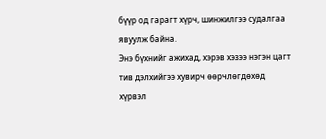бүүр од гарагт хүрч, шинжилгээ судалгаа явуулж байна.
Энэ бүхнийг ажихад, хэрэв хэзээ нэгэн цагт тив дэлхийгээ хувирч өөрчлөгдөхөд хүрвэл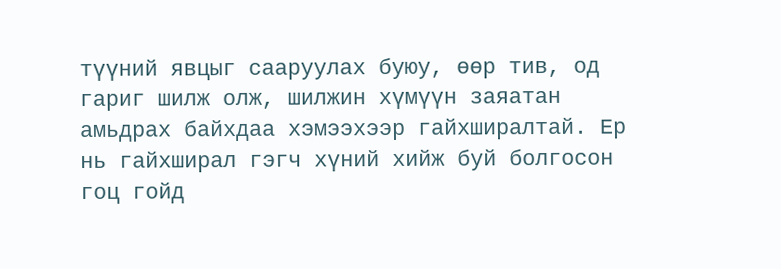түүний явцыг сааруулах буюу, өөр тив, од гариг шилж олж, шилжин хүмүүн заяатан амьдрах байхдаа хэмээхээр гайхширалтай. Ер нь гайхширал гэгч хүний хийж буй болгосон гоц гойд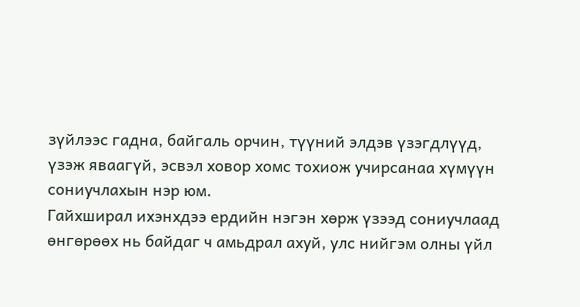зүйлээс гадна, байгаль орчин, түүний элдэв үзэгдлүүд, үзэж яваагүй, эсвэл ховор хомс тохиож учирсанаа хүмүүн сониучлахын нэр юм.
Гайхширал ихэнхдээ ердийн нэгэн хөрж үзээд сониучлаад өнгөрөөх нь байдаг ч амьдрал ахуй, улс нийгэм олны үйл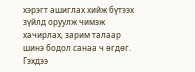хэрэгт ашиглах хийж бүтээх зүйлд оруулж чимэж хачирлах, зарим талаар шинэ бодол санаа ч өгдөг. Гэхдээ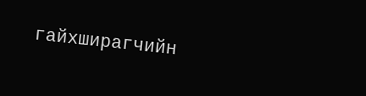гайхширагчийн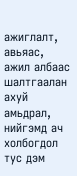ажиглалт, авьяас, ажил албаас шалтгаалан ахуй амьдрал, нийгэмд ач холбогдол тус дэм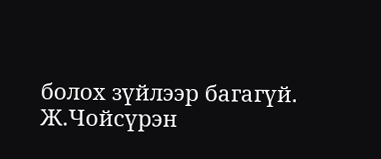болох зүйлээр багагүй.
Ж.Чойсүрэн